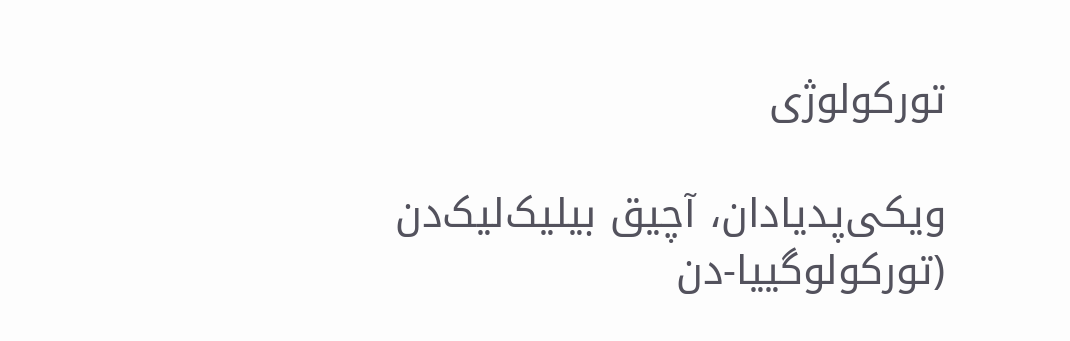تورکولوژی

ویکی‌پدیادان، آچیق بیلیک‌لیک‌دن
(تورکولوگییا-دن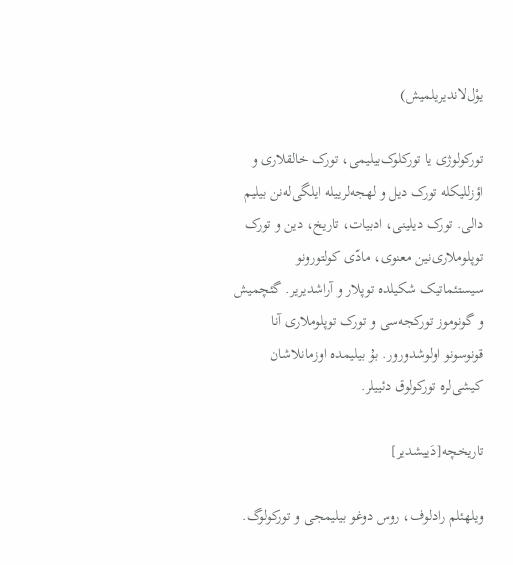يوْل‌لاندیریلمیش)

تورکولوژی یا تورکلوک‌بیلیمی، تورک خالقلاری و اؤزللیکله تورک دیل و لهجه‌لرییله ایلگی‌له‌نن بیلیم دالی. تورک دیلینی، ادبیات، تاریخ، دین و تورک توپلوملاری‌نین معنوی، مادّی کولتورونو سیستئماتیک شکیلده توپلار و آراشدیریر. گئچمیش و گونوموز تورکجه‌سی و تورک توپلوملاری آنا قونوسونو اولوشدورور. بۇ بیلیمده اوزمانلاشان کیشی‌لره تورکولوق دئییلر.

تاریخچه[دَییشدیر]

ویلهئلم رادلوف، روس دوغو بیلیمجی و تورکولوگ.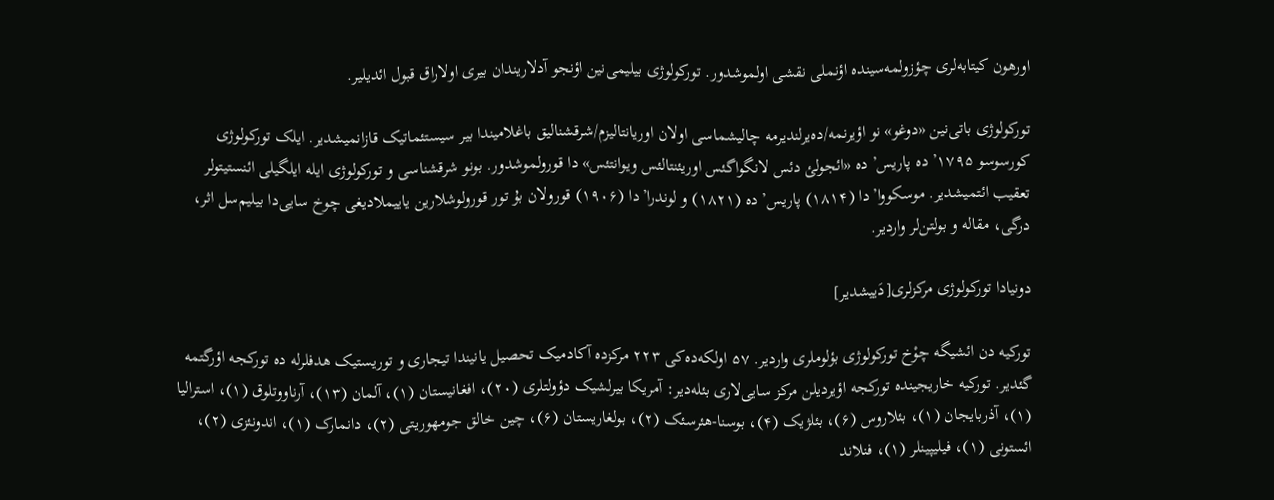اورهون کیتابه‌لری چؤزولمه‌سینده اؤنملی نقشی اولموشدور. تورکولوژی بیلیمی‌نین اؤنجو آدلاریندان بیری اولاراق قبول ائدیلیر.

تورکولوژی باتی‌نین «دوغو» نو اؤیرنمه/ده‌یرلندیرمه چالیشماسی اولان اوریانتالیزم/شرقشنالیق باغلامیندا بیر سیستئماتیک قازانمیشدیر. ایلک تورکولوژی کورسوسو ۱۷۹۵’ده پاریس’ده «ائجولئ دئس لانگواگئس اوریئنتالئس ویوانتئس» دا قورولموشدور. بونو شرقشناسی و تورکولوژی ایله ایلگیلی ائنستیتولر تعقیب ائتمیشدیر. موسکووا’دا (۱۸۱۴) پاریس’ده (۱۸۲۱) و لوندرا’دا (۱۹۰۶) قورولان بۇ تور قورولوشلارین یاییملادیغی چوخ سایی‌دا بیلیم‌سل اثر، درگی، مقاله و بولتن‌لر واردیر.

دونیادا تورکولوژی مرکزلری[دَییشدیر]

تورکیه دن ائشیگه چوْخ تورکولوژی بؤلوملری واردیر. ۵۷ اولکه‌ده‌کی ۲۲۳ مرکزده آکادمیک تحصیل یانیندا تیجاری و توریستیک هدفلرله ده تورکجه اؤرگتمه گئدیر. تورکیه خاریجینده تورکجه اؤیردیلن مرکز سایی‌لاری بئله‌دیر: آمریکا بیرلشیک دؤولتلری (۲۰)، افغانیستان (۱)، آلمان (۱۳)، آرناووتلوق (۱)، استرالیا (۱)، آذربایجان (۱)، بئلاروس (۶)، بئلژیک (۴)، بوسنا-هئرسئک (۲)، بولغاریستان (۶)، چین خالق جومهوریتی (۲)، دانمارک (۱)، اندونئزی (۲)، ائستونی (۱)، فیلیپینلر (۱)، فنلاند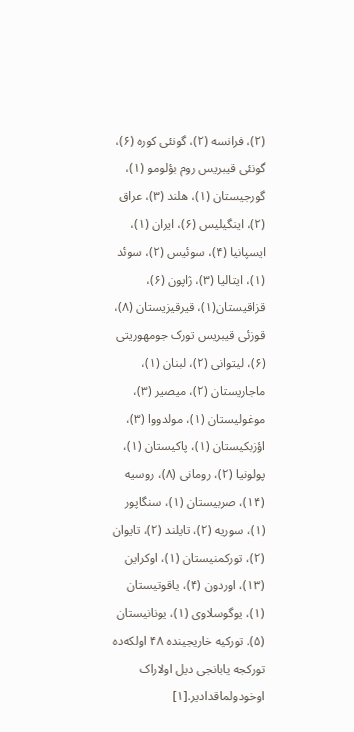(۲)، فرانسه (۲)، گونئی کوره (۶)، گونئی قیبریس روم بؤلومو (۱)، گورجیستان (۱)، هلند (۳)، عراق (۲)، اینگیلیس (۶)، ایران (۱)، ایسپانیا (۴)، سوئیس (۲)، سوئد (۱)، ایتالیا (۳)، ژاپون (۶)، قزاقیستان(۱)، قیرقیزیستان (۸)، قوزئی قیبریس تورک جومهوریتی (۶)، لیتوانی (۲)، لبنان (۱)، ماجاریستان (۲)، میصیر (۳)، موغولیستان (۱)، مولدووا (۳)، اؤزبکیستان (۱)، پاکیستان (۱)، پولونیا (۲)، رومانی (۸)، روسیه (۱۴)، صربیستان (۱)، سنگاپور (۱)، سوریه (۲)، تایلند (۲)، تایوان (۲)، تورکمنیستان (۱)، اوکراین (۱۳)، اوردون (۴)، یاقوتیستان (۱)، یوگوسلاوی (۱)، یونانیستان (۵). تورکیه خاریجینده ۴۸ اولکه‌ده تورکجه یابانجی دیل اولاراک اوخودولماقدادیر.[۱]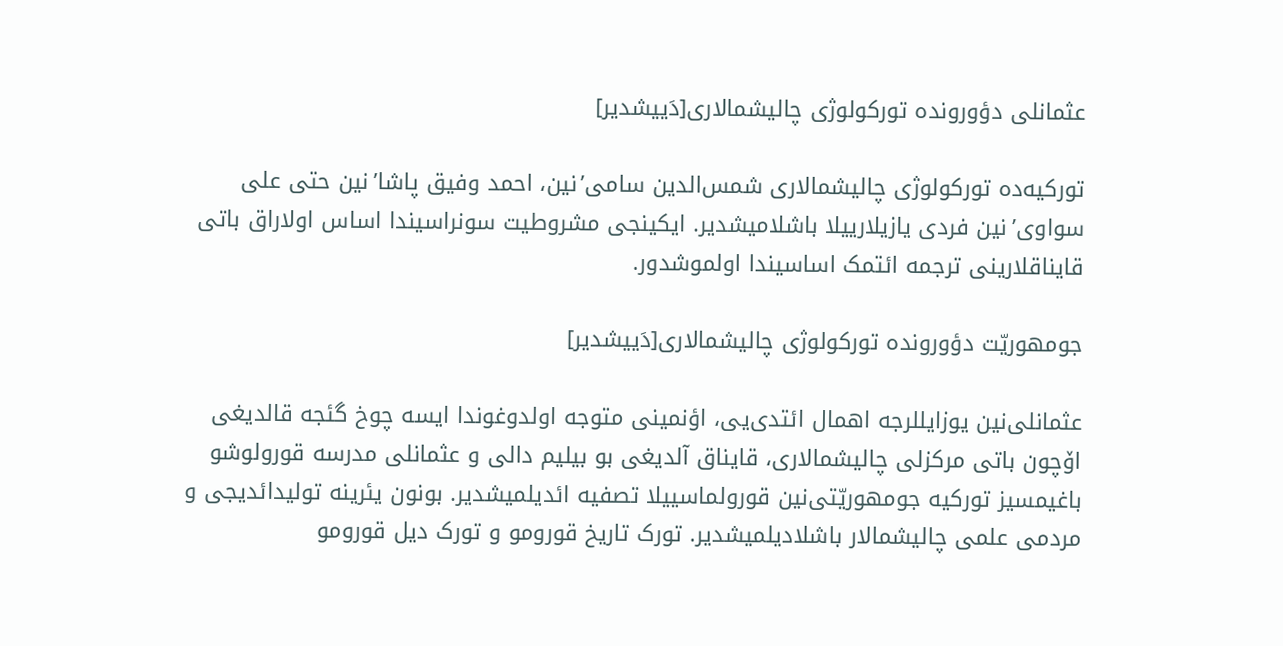عثمانلی دؤورونده تورکولوژی چالیشمالاری[دَییشدیر]

تورکیه‌ده تورکولوژی چالیشمالاری شمس‌الدین سامی’نین، احمد وفیق پاشا’نین حتی علی سواوی’نین فردی یازیلارییلا باشلامیشدیر. ایکینجی مشروطیت سونراسیندا اساس اولاراق باتی قایناقلارینی ترجمه ائتمک اساسیندا اولموشدور.

جومهوریّت دؤورونده تورکولوژی چالیشمالاری[دَییشدیر]

عثمانلی‌نین یوزایللرجه اهمال ائتدی‌یی، اؤنمینی متوجه اولدوغوندا ایسه چوخ گئجه قالدیغی اۆچون باتی مرکزلی چالیشمالاری، قایناق آلدیغی بو بیلیم دالی و عثمانلی مدرسه قورولوشو باغیمسیز تورکیه جومهوریّتی‌نین قورولماسییلا تصفیه ائدیلمیشدیر. بونون یئرینه تولیدائدیجی و مردمی علمی چالیشمالار باشلادیلمیشدیر. تورک تاریخ قورومو و تورک دیل قورومو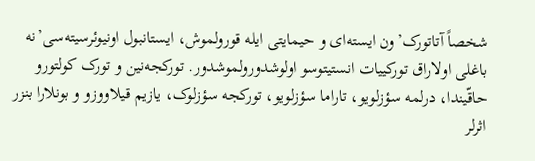شخصاً آتاتورک’ون ایسته‌ای و حیمایتی ایله قورولموش، ایستانبول اونیوئرسیته‌سی’نه باغلی اولاراق تورکییات انستیتوسو اولوشدورولموشدور. تورکجه‌نین و تورک کولتورو حاقّیندا، درلمه سؤزلویو، تاراما سؤزلویو، تورکجه سؤزلوک، یازیم قیلاووزو و بونلارا بنزر اثرلر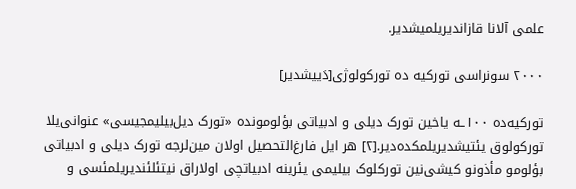علمی آلانا قازاندیریلمیشدیر.

۲۰۰۰ سونراسی تورکیه ده تورکولوژی[دَییشدیر]

تورکیه‌ده ۱۰۰ـه یاخین تورک دیلی و ادبیاتی بؤلومونده «تورک دیل‌بیلیمجیسی» عنوانی‌یلا تورکولوق یئتیشدیریلمکده‌دیر.[۲] هر ایل فارغ‌التحصیل اولان مین‌لرجه تورک دیلی و ادبیاتی بؤلومو مأذونو کیشی‌نین تورکلوک بیلیمی یئرینه ادبیاتچی اولاراق نیتئلئندیریلمئسی و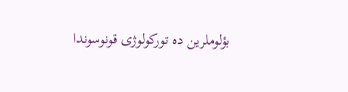بؤلوملرین ده تورکولوژی قونوسوندا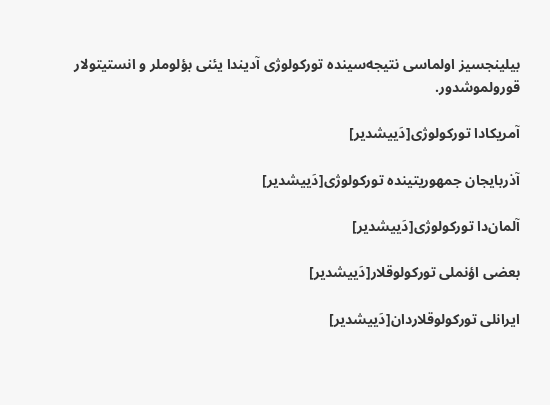بیلینجسیز اولماسی نتیجه‌سینده تورکولوژی آدیندا یئنی بؤلوملر و انستیتولار قورولموشدور.

آمریکادا تورکولوژی[دَییشدیر]

آذربایجان جمهوریتینده تورکولوژی[دَییشدیر]

آلمان‌دا تورکولوژی[دَییشدیر]

بعضی اؤنملی تورکولوقلار[دَییشدیر]

ایرانلی تورکولوقلاردان[دَییشدیر]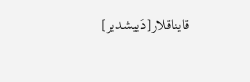قایناقلار[دَییشدیر]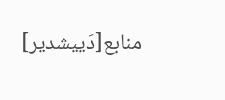منابع[دَییشدیر]